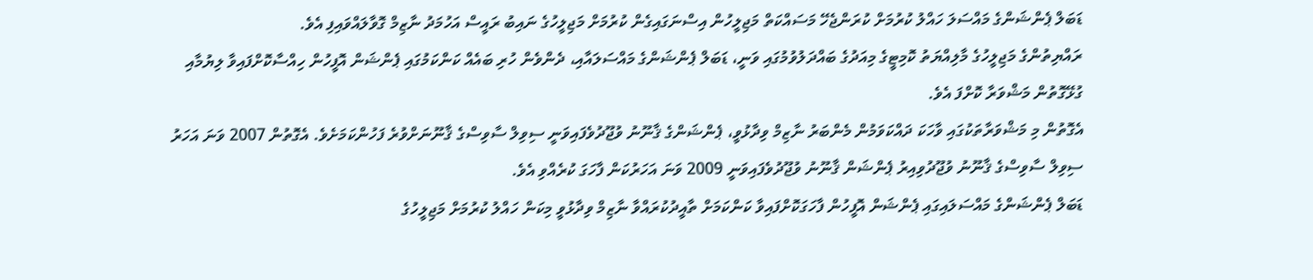ޑަބަލް ޕެންޝަންގެ މައްސަލަ ހައްލު ކުރުމަށް ކުރަންޖެހޭ މަސައްކަތް މަޖިލީހުން އިސްނަގައިގެން ކުރުމަށް މަޖިލީހުގެ ނައިބު ރައީސް އަހުމަދު ނާޒިމް ގޮވާލައްވައިފި އެވެ.
ރައްޔިތުންގެ މަޖިލީހުގެ މާލިއްޔަތު ކޮމިޓީގެ މިއަދުގެ ބައްދަލުވުމުގައި ވަނީ، ޑަބަލް ޕެންޝަންގެ މައްސަލައާއި، ދެންވެން ހުރި ބައެއް ކަންކަމުގައި ޕެންޝަން އޮފީހުން ހިއްސާކޮށްފައިވާ ލިޔުމާއި ގުޅޭގޮތުން މަޝްވަރާ ކޮށްފަ އެވެ.
އެގޮތުން މި މަޝްވަރާތަކުގައި ވާހަކަ ދައްކަވަމުން މެންބަރު ނާޒިމް ވިދާޅުވީ، ޕެންޝަންގެ ޤާނޫނު ވުޖޫދުވެފައިވަނީ ސިވިލް ސާވިސްގެ ޤާނޫނަށްވުރެ ފަހުންކަމަށެވެ. އެގޮތުން 2007 ވަނަ އަހަރު ސިވިލް ސާވިސްގެ ޤާނޫނު ވުޖޫދުވިއިރު ޕެންޝަން ޤާނޫނު ވުޖޫދުވެފައިވަނީ 2009 ވަނަ އަހަރުކަން ފާހަގަ ކުރެއްވި އެވެ.
ޑަބަލް ޕެންޝަންގެ މައްސަލައިގައި ޕެންޝަން އޮފީހުން ފާހަގަކޮށްފައިވާ ކަންކަމަށް ތާއީދުކުރައްވާ ނާޒިމް ވިދާޅުވީ މިކަން ހައްލު ކުރުމަށް މަޖިލީހުގެ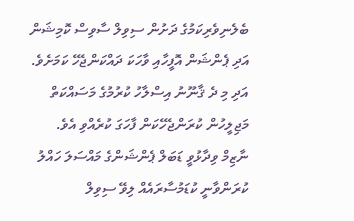ބެލެނިވެރިކަމުގެ ދަށުން ސިވިލް ސާވިސް ކޮމިޝަން އަދި ޕެންޝަން އޮފީހާއި ވާހަކަ ދައްކަންޖެހޭ ކަމަށެވެ. އަދި މި ދެ ޤާނޫނު އިސްލާހު ކުރުމުގެ މަސައްކަތް މަޖިލީހުން ކުރަންޖެހޭކަން ފާހަގަ ކުރެއްވި އެވެ. ނާޒިމް ވިދާޅުވީ ޑަބަލް ޕެންޝަންގެ މައްސަލަ ހައްލު ކުރަންވާނީ ކުޑަމުސާރައެއް ލިވޭ ސިވިލް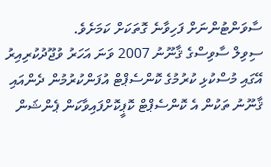ސާވަންޓުންނަށް ފަހިވާނެ ގޮތަކަށް ކަމަށެވެ.
ސިވިލް ސާވިސްގެ ޤާނޫނު 2007 ވަނަ އަހަރު ވުޖޫދުކުރިއިރު އޭގައި މުސްކުޅި ކުރުމުގެ ކޮންސެޕްޓް އުފަންކުރުމުން ދެންއައި ޤާނޫނު ތަކުން އެ ކޮންސެޕްޓް ކޮޕީކޮށްފައިވާކަން ޕެންޝަން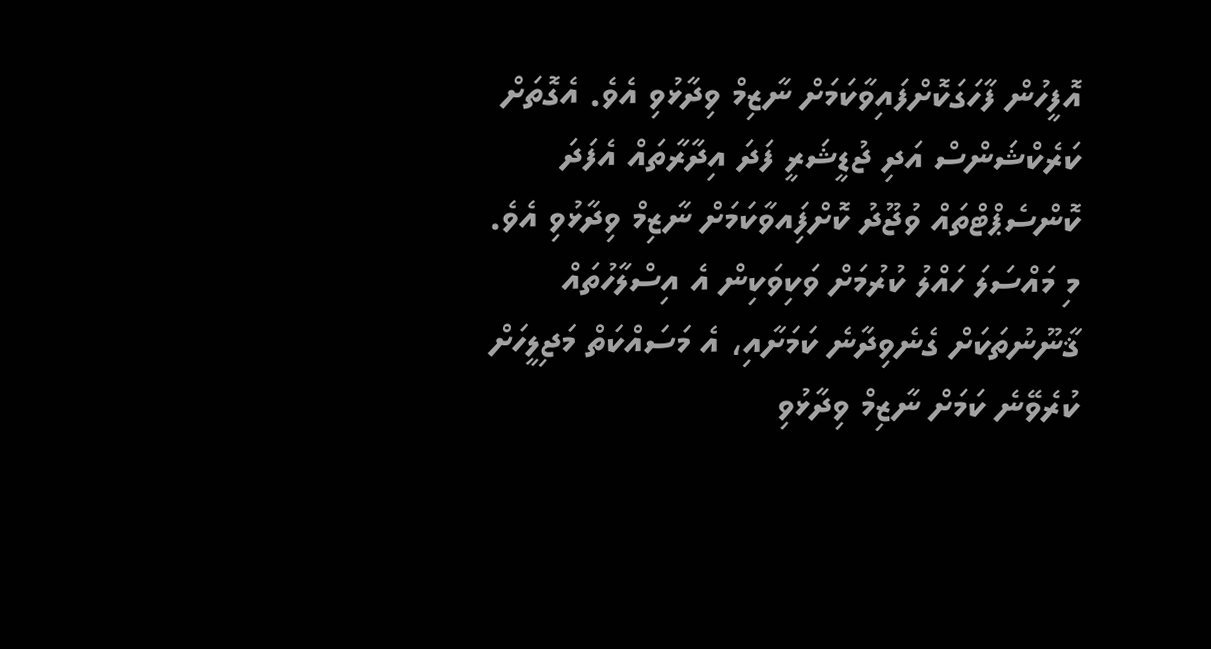އޮފީހުން ފާހަގަކޮށްފައިވާކަމަށް ނާޒިމް ވިދާޅުވި އެވެ. އެގޮތަށް ކަރެކްޝަންސް އަދި ޖުޑީޝަރީ ފަދަ އިދާރާތައް އެފަދަ ކޮންސެޕްޓްތައް ވުޖޫދު ކޮށްފަިއވާކަމަށް ނާޒިމް ވިދާޅުވި އެވެ.
މި މައްސަލަ ހައްލު ކުރުމަށް ވަކިވަކިން އެ އިސްލާހުތައް ޤާނޫނުތަކަށް ގެނެވިދާނެ ކަމަށާއި، އެ މަސައްކަތް މަޖިލީހަށް ކުރެވޭނެ ކަމަށް ނާޒިމް ވިދާޅުވި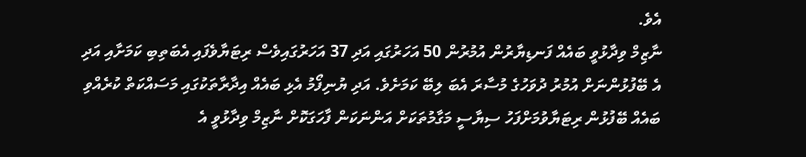އެވެ.
ނާޒިމް ވިދާޅުވީ ބައެއް ފަނޑިޔާރުން އުމުރުން 50 އަހަރުގައި އަދި 37 އަހަރުގައިވެސް ރިޓަޔާވެފައި އެބަތިބި ކަމަށާއި އަދި އެ ބޭފުޅުންނަށް އުމުރު ދުވަހުގެ މުސާރަ އެބަ ލިބޭ ކަމަށެވެ. އަދި ޔުނިފޯމު އެޅި ބައެއް އިދާރާތަކުގައި މަސައްކަތް ކުރެއްވި ބައެއް ބޭފުޅުން ރިޓަޔާވުމަށްފަހު ސިޔާސީ މަގާމުތަކަށް އަންނަކަން ފާހަގަކޮށް ނާޒިމް ވިދާޅުވީ އެ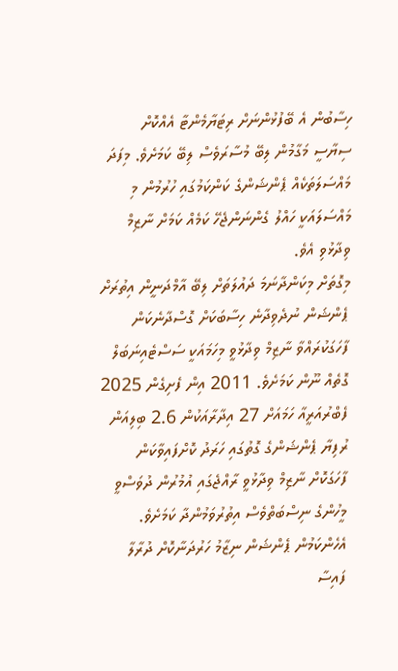ހިސާބުން އެ ބޭފުޅުންނަށް ރިޓަޔާމެންޓާ އެއްކޮށް ސިޔާސީ މަގާމުން ލިބޭ މުސާރަވެސް ލިބޭ ކަމަށެވެ. މިފަދަ މައްސަލަތަކެއް ޕެންޝަންގެ ކަންކަމުގައި ހުރުމުން މި މައްސަލައަކީ ހައްލު ގެންނަންޖެހޭ ކަމެއް ކަމަށް ނާޒިމް ވިދާޅުވި އެވެ.
މިގޮތަށް މިކަންދާނަމަ ދައުލަތަށް ލިބޭ އާމްދަނީން އިތުރަށް ޕެންޝަން ނުދެވިދާނެ ހިސާބަކަށް ގޮސްދާނެކަން ފާހަގަކުރައްވާ ނާޒިމް ވިދާޅުވީ މިހަމައަކީ ސަސްޓެއިނަބަލް ގޮތެއް ނޫން ކަމަށެވެ. 2011 އިން ފެށިގެން 2025 ފެބްރުއަރީއާ ހަމައަށް 27 އިދާރާއަކުން 2.6 ބިލިއަން ރުފިޔާ ޕެންޝަންގެ ގޮތުގައި ހަރަދު ކޮށްފައިވާކަން ފާހަގަކޮށް ނާޒިމް ވިދާޅުވީ ރާއްޖެގައި އުމުރުން ދުވަސްވީ މީހުންގެ ނިސްބަތްވެސް އިތުރުވަމުންދާ ކަމަށެވެ. އެހެންކަމުން ޕެންޝަން ނިޒާމު ހަރުދަނާކޮށް ދުރާލާ ފައިސާ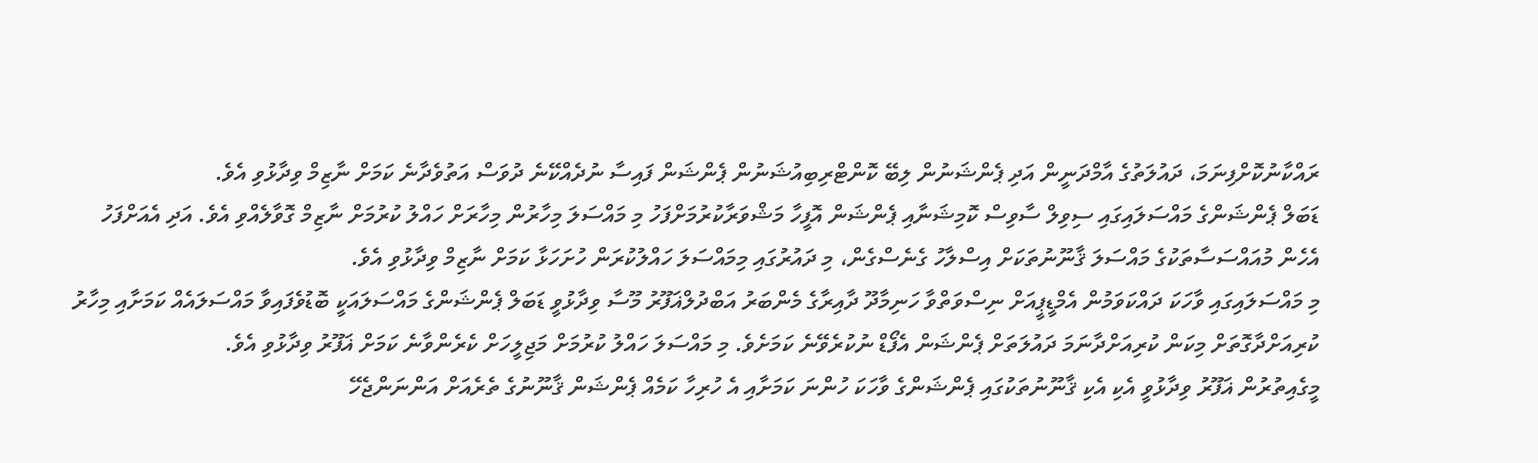ރައްކާނުކޮށްފިނަމަ، ދައުލަތުގެ އާމްދަނީން އަދި ޕެންޝަނުން ލިބޭ ކޮންޓްރިބިއުޝަނުން ޕެންޝަން ފައިސާ ނުދެއްކޭނެ ދުވަސް އަތުވެދާނެ ކަމަށް ނާޒިމް ވިދާޅުވި އެވެ.
ޑަބަލް ޕެންޝަންގެ މައްސަލައިގައި ސިވިލް ސާވިސް ކޮމިޝަނާއި ޕެންޝަން އޮފީހާ މަޝްވަރާކުރުމަށްފަހު މި މައްސަލަ މިހާރުން މިހާރަށް ހައްލު ކުރުމަށް ނާޒިމް ގޮވާލެއްވި އެވެ. އަދި އެއަށްފަހު އެހެން މުއައްސަސާތަކުގެ މައްސަލަ ޤާނޫނުތަކަށް އިސްލާހު ގެނެސްގެން، މި ދައުރުގައި މިމައްސަލަ ހައްލުކުރަން ހުށަހަޅާ ކަމަށް ނާޒިމް ވިދާޅުވި އެވެ.
މި މައްސަލައިގައި ވާހަކަ ދައްކަވަމުން އެމްޑީޕީއަށް ނިސްވަތްވާ ހަނިމާދޫ ދާއިރާގެ މެންބަރު އަބްދުލްޣަފޫރު މޫސާ ވިދާޅުވީ ޑަބަލް ޕެންޝަންގެ މައްސަލައަކީ ބޮޑުވެފައިވާ މައްސަލައެއް ކަމަށާއި މިހާރު ކުރިއަށްދާގޮތަށް މިކަން ކުރިއަށްދާނަމަ ދައުލަތަށް ޕެންޝަން އެފޯޑް ނުކުރެވޭނެ ކަމަށެވެ. މި މައްސަލަ ހައްލު ކުރުމަށް މަޖިލީހަށް ކެރެންވާނެ ކަމަށް ޣަފޫރު ވިދާޅުވި އެވެ.
މީގެއިތުރުން ޣަފޫރު ވިދާޅުވީ އެކި އެކި ޤާނޫނުތަކުގައި ޕެންޝަންގެ ވާހަކަ ހުންނަ ކަމަށާއި އެ ހުރިހާ ކަމެއް ޕެންޝަން ޤާނޫނުގެ ތެރެއަށް އަންނަންޖެހޭ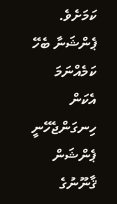ކަމަށެވެ. ޕެންޝަނާ ބެހޭ ކަމެއްނަމަ އެކަން ހިނގަންޖެހޭނީ ޕެންޝަން ޤާނޫނުގެ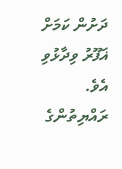ދަށުން ކަމަށް ޣަފޫރު ވިދާޅުވި އެވެ.
ރައްޔިތުންގެ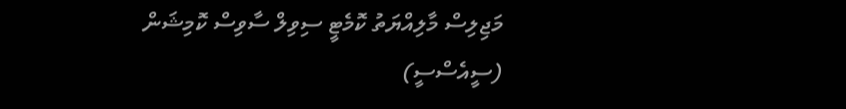މަޖިލިސް މާލިއްޔަތު ކޮމެޓީ ސިވިލް ސާވިސް ކޮމިޝަން (ސީއެސްސީ)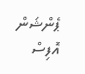ޕެންޝަން އޮފިސް